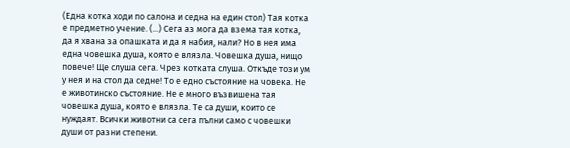(Една котка ходи по салона и седна на един стол) Тая котка е предметно учение. (...) Сега аз мога да взема тая котка, да я хвана за опашката и да я набия, нали? Но в нея има една човешка душа, която е влязла. Човешка душа, нищо повече! Ще слуша сега. Чрез котката слуша. Откъде този ум у нея и на стол да седне! То е едно състояние на човека. Не е животинско състояние. Не е много възвишена тая човешка душа, която е влязла. Те са души, които се нуждаят. Всички животни са сега пълни само с човешки души от разни степени.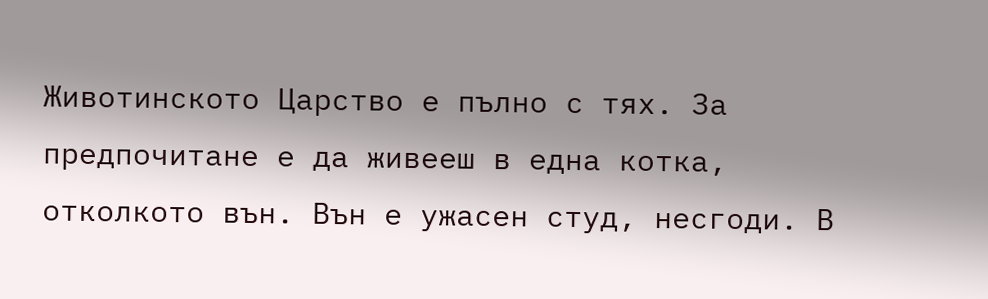Животинското Царство е пълно с тях. За предпочитане е да живееш в една котка, отколкото вън. Вън е ужасен студ, несгоди. В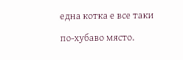една котка е все таки по-хубаво място.